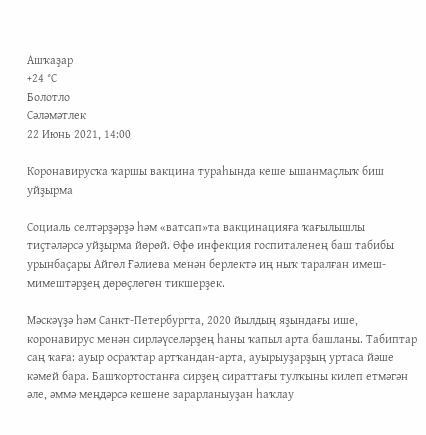Ашҡаҙар
+24 °С
Болотло
Сәләмәтлек
22 Июнь 2021, 14:00

Коронавирусҡа ҡаршы вакцина тураһында кеше ышанмаҫлыҡ биш уйҙырма

Социаль селтәрҙәрҙә һәм «ватсап»та вакцинацияға ҡағылышлы тиҫтәләрсә уйҙырма йөрөй. Өфө инфекция госпиталенең баш табибы урынбаҫары Айгөл Ғәлиева менән берлектә иң ныҡ таралған имеш-мимештәрҙең дөрөҫлөгөн тикшерҙек.

Мәскәүҙә һәм Санкт-Петербургта, 2020 йылдың яҙындағы ише, коронавирус менән сирләүселәрҙең һаны ҡапыл арта башланы. Табиптар саң ҡаға: ауыр осраҡтар артҡандан-арта, ауырыуҙарҙың уртаса йәше кәмей бара. Башҡортостанға сирҙең сираттағы тулҡыны килеп етмәгән әле, әммә меңдәрсә кешене зарарланыуҙан һаҡлау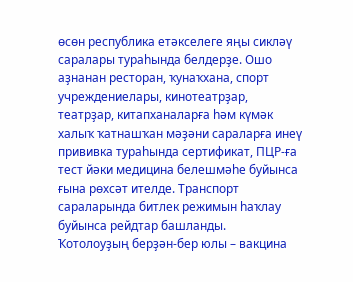өсөн республика етәкселеге яңы сикләү саралары тураһында белдерҙе. Ошо аҙнанан ресторан, ҡунаҡхана, спорт учреждениелары, кинотеатрҙар, театрҙар, китапханаларға һәм күмәк халыҡ ҡатнашҡан мәҙәни сараларға инеү прививка тураһында сертификат, ПЦР-ға тест йәки медицина белешмәһе буйынса ғына рөхсәт ителде. Транспорт сараларында битлек режимын һаҡлау буйынса рейдтар башланды.
Ҡотолоуҙың берҙән-бер юлы – вакцина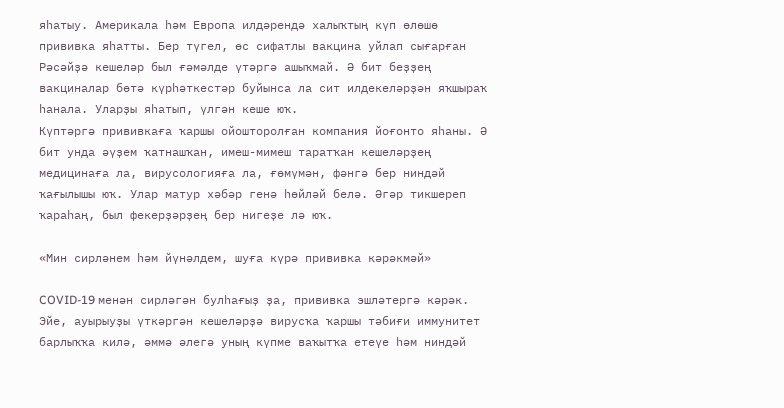яһатыу. Америкала һәм Европа илдәрендә халыҡтың күп өлөшө прививка яһатты. Бер түгел, өс сифатлы вакцина уйлап сығарған Рәсәйҙә кешеләр был ғәмәлде үтәргә ашыҡмай. Ә бит беҙҙең вакциналар бөтә күрһәткестәр буйынса ла сит илдекеләрҙән яҡшыраҡ һанала. Уларҙы яһатып, үлгән кеше юҡ.
Күптәргә прививкаға ҡаршы ойошторолған компания йоғонто яһаны. Ә бит унда әүҙем ҡатнашҡан, имеш-мимеш таратҡан кешеләрҙең медицинаға ла, вирусологияға ла, ғөмүмән, фәнгә бер ниндәй ҡағылышы юҡ. Улар матур хәбәр генә һөйләй белә. Әгәр тикшереп ҡараһаң, был фекерҙәрҙең бер нигеҙе лә юҡ.

«Мин сирләнем һәм йүнәлдем, шуға күрә прививка кәрәкмәй»

COVID-19 менән сирләгән булһағыҙ ҙа, прививка эшләтергә кәрәк.
Эйе, ауырыуҙы үткәргән кешеләрҙә вирусҡа ҡаршы тәбиғи иммунитет барлыҡҡа килә, әммә әлегә уның күпме ваҡытҡа етеүе һәм ниндәй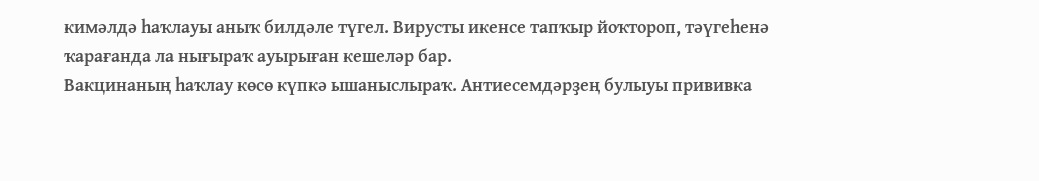кимәлдә һаҡлауы аныҡ билдәле түгел. Вирусты икенсе тапҡыр йоҡтороп, тәүгеһенә ҡарағанда ла нығыраҡ ауырыған кешеләр бар.
Вакцинаның һаҡлау көсө күпкә ышаныслыраҡ. Антиесемдәрҙең булыуы прививка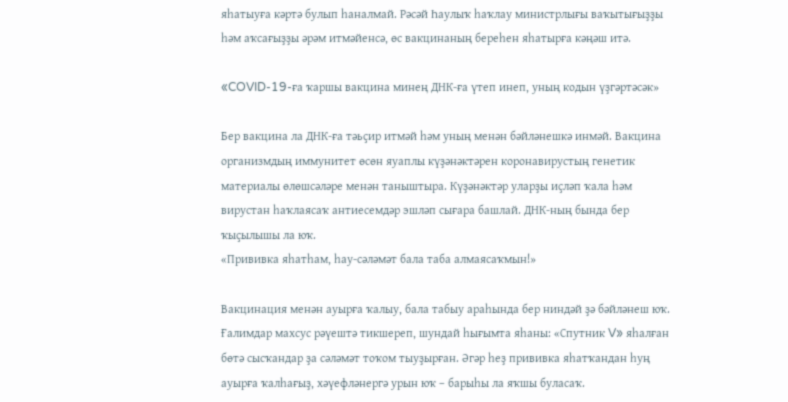яһатыуға кәртә булып һаналмай. Рәсәй Һаулыҡ һаҡлау министрлығы ваҡытығыҙҙы һәм аҡсағыҙҙы әрәм итмәйенсә, өс вакцинаның береһен яһатырға кәңәш итә.

«COVID-19-ға ҡаршы вакцина минең ДНК-ға үтеп инеп, уның кодын үҙгәртәсәк»

Бер вакцина ла ДНК-ға тәьҫир итмәй һәм уның менән бәйләнешкә инмәй. Вакцина организмдың иммунитет өсөн яуаплы күҙәнәктәрен коронавирустың генетик материалы өлөшсәләре менән таныштыра. Күҙәнәктәр уларҙы иҫләп ҡала һәм вирустан һаҡлаясаҡ антиесемдәр эшләп сығара башлай. ДНК-ның бында бер ҡыҫылышы ла юҡ.
«Прививка яһатһам, һау-сәләмәт бала таба алмаясаҡмын!»

Вакцинация менән ауырға ҡалыу, бала табыу араһында бер ниндәй ҙә бәйләнеш юҡ. Ғалимдар махсус рәүештә тикшереп, шундай һығымта яһаны: «Спутник V» яһалған бөтә сысҡандар ҙа сәләмәт тоҡом тыуҙырған. Әгәр һеҙ прививка яһатҡандан һуң ауырға ҡалһағыҙ, хәүефләнергә урын юҡ – барыһы ла яҡшы буласаҡ.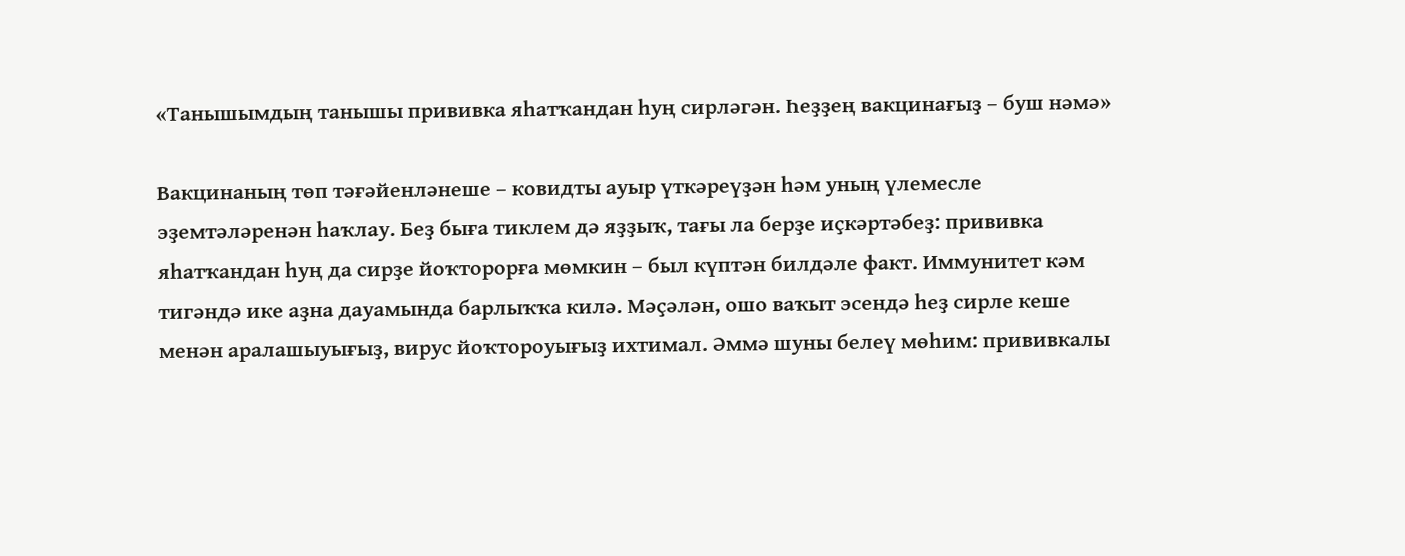«Танышымдың танышы прививка яһатҡандан һуң сирләгән. Һеҙҙең вакцинағыҙ – буш нәмә»

Вакцинаның төп тәғәйенләнеше – ковидты ауыр үткәреүҙән һәм уның үлемесле эҙемтәләренән һаҡлау. Беҙ быға тиклем дә яҙҙыҡ, тағы ла берҙе иҫкәртәбеҙ: прививка яһатҡандан һуң да сирҙе йоҡторорға мөмкин – был күптән билдәле факт. Иммунитет кәм тигәндә ике аҙна дауамында барлыҡҡа килә. Мәҫәлән, ошо ваҡыт эсендә һеҙ сирле кеше менән аралашыуығыҙ, вирус йоҡтороуығыҙ ихтимал. Әммә шуны белеү мөһим: прививкалы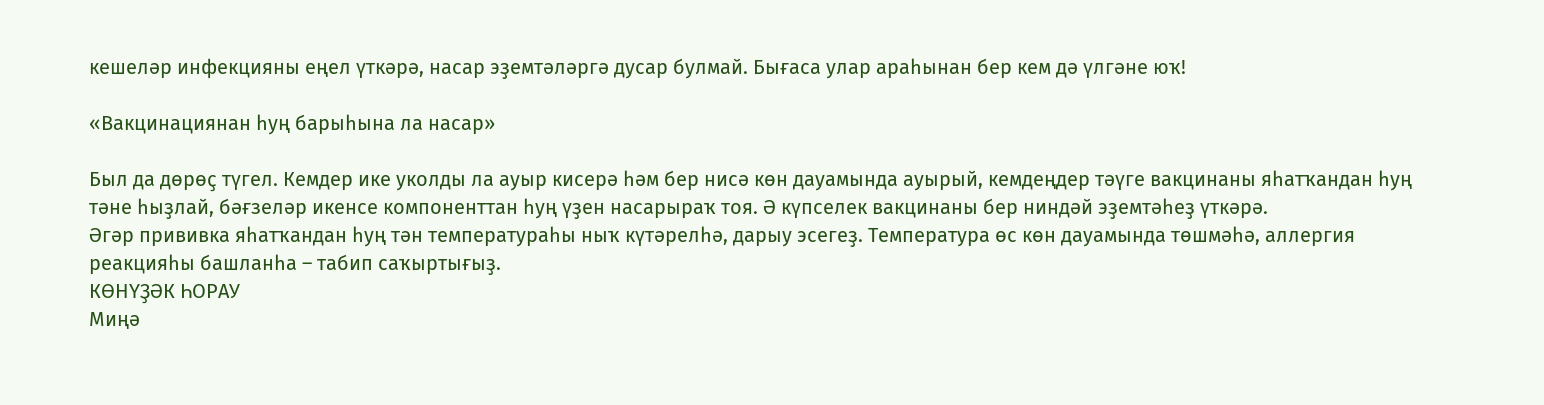кешеләр инфекцияны еңел үткәрә, насар эҙемтәләргә дусар булмай. Бығаса улар араһынан бер кем дә үлгәне юҡ!

«Вакцинациянан һуң барыһына ла насар»

Был да дөрөҫ түгел. Кемдер ике уколды ла ауыр кисерә һәм бер нисә көн дауамында ауырый, кемдеңдер тәүге вакцинаны яһатҡандан һуң тәне һыҙлай, бәғзеләр икенсе компоненттан һуң үҙен насарыраҡ тоя. Ә күпселек вакцинаны бер ниндәй эҙемтәһеҙ үткәрә.
Әгәр прививка яһатҡандан һуң тән температураһы ныҡ күтәрелһә, дарыу эсегеҙ. Температура өс көн дауамында төшмәһә, аллергия реакцияһы башланһа – табип саҡыртығыҙ.
КӨНҮҘӘК ҺОРАУ
Миңә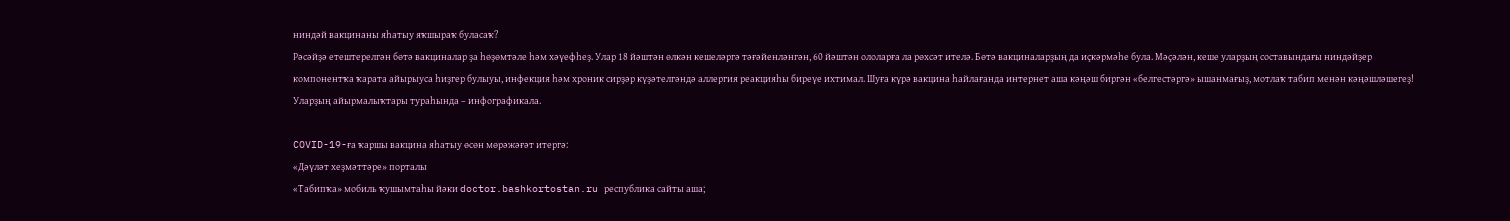ниндәй вакцинаны яһатыу яҡшыраҡ буласаҡ?
Рәсәйҙә етештерелгән бөтә вакциналар ҙа һөҙөмтәле һәм хәүефһеҙ. Улар 18 йәштән өлкән кешеләргә тәғәйенләнгән, 60 йәштән ололарға ла рөхсәт ителә. Бөтә вакциналарҙың да иҫкәрмәһе була. Мәҫәлән, кеше уларҙың составындағы ниндәйҙер компонентҡа ҡарата айырыуса һиҙгер булыуы, инфекция һәм хроник сирҙәр күҙәтелгәндә аллергия реакцияһы биреүе ихтимал. Шуға күрә вакцина һайлағанда интернет аша кәңәш биргән «белгестәргә» ышанмағыҙ, мотлаҡ табип менән кәңәшләшегеҙ! Уларҙың айырмалыҡтары тураһында – инфографикала.

COVID-19-ға ҡаршы вакцина яһатыу өсөн мөрәжәғәт итергә:
«Дәүләт хеҙмәттәре» порталы
«Табипҡа» мобиль ҡушымтаһы йәки doctor.bashkortostan.ru республика сайты аша;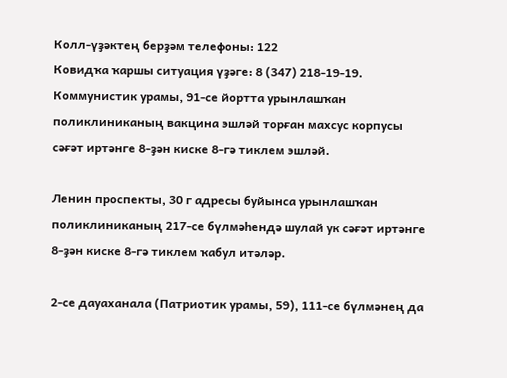Колл-үҙәктең берҙәм телефоны: 122
Ковидҡа ҡаршы ситуация үҙәге: 8 (347) 218-19-19.
Коммунистик урамы, 91-се йортта урынлашҡан поликлиниканың вакцина эшләй торған махсус корпусы сәғәт иртәнге 8-ҙән киске 8-гә тиклем эшләй.

Ленин проспекты, 30 г адресы буйынса урынлашҡан поликлиниканың 217-се бүлмәһендә шулай ук сәғәт иртәнге 8-ҙән киске 8-гә тиклем ҡабул итәләр.

2-се дауаханала (Патриотик урамы, 59), 111-се бүлмәнең да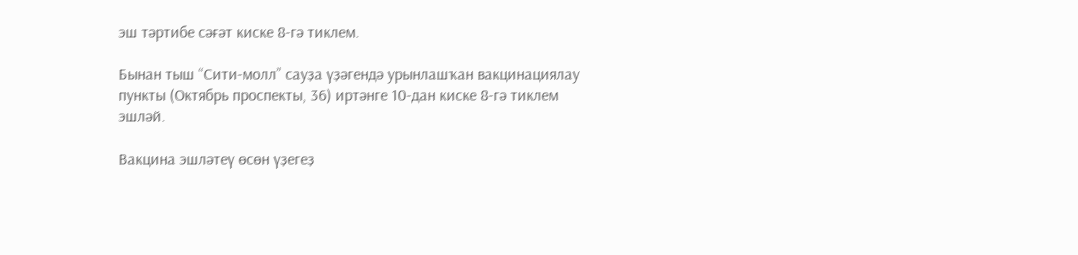эш тәртибе сәғәт киске 8-гә тиклем.

Бынан тыш “Сити-молл” сауҙа үҙәгендә урынлашҡан вакцинациялау пункты (Октябрь проспекты, 36) иртәнге 10-дан киске 8-гә тиклем эшләй.

Вакцина эшләтеү өсөн үҙегеҙ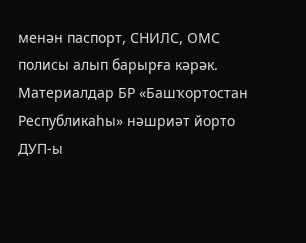менән паспорт, СНИЛС, ОМС полисы алып барырға кәрәк.
Материалдар БР «Башҡортостан Республикаһы» нәшриәт йорто ДУП-ы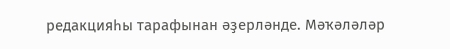редакцияһы тарафынан әҙерләнде. Мәҡәләләр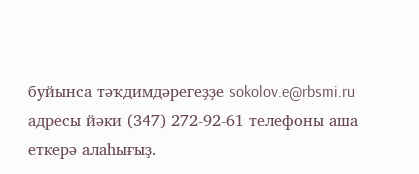буйынса тәҡдимдәрегеҙҙе sokolov.e@rbsmi.ru адресы йәки (347) 272-92-61 телефоны аша еткерә алаһығыҙ.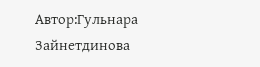Автор:Гульнара Зайнетдинова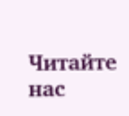Читайте нас